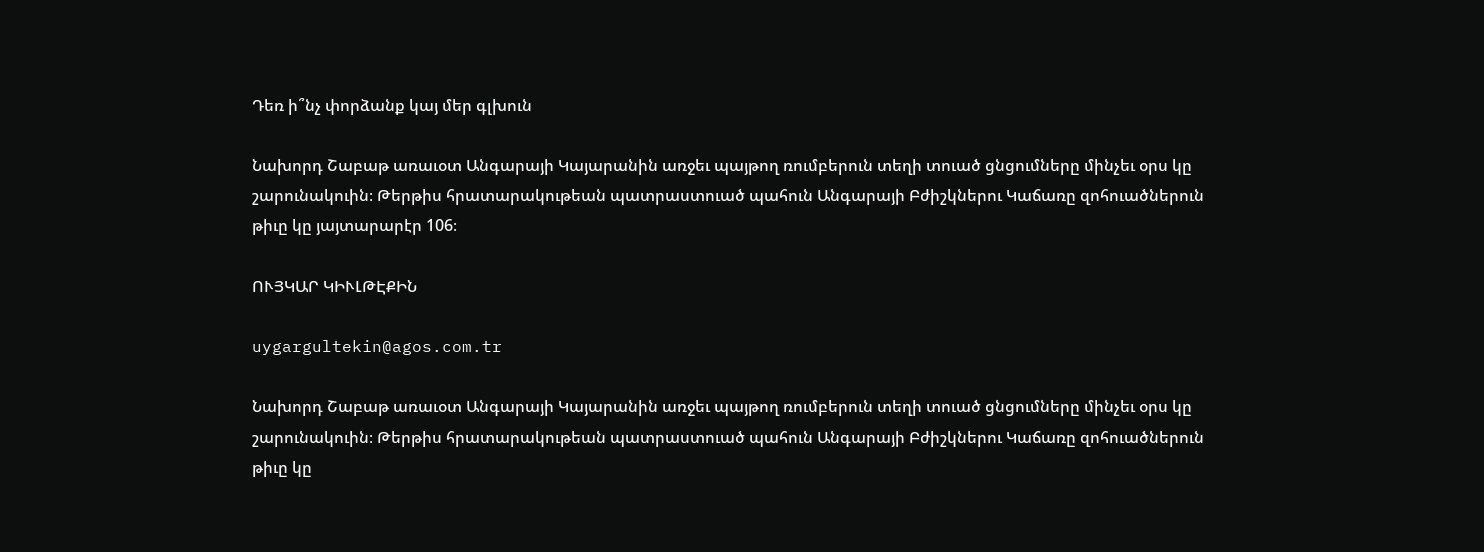Դեռ ի՞նչ փորձանք կայ մեր գլխուն

Նախորդ Շաբաթ առաւօտ Անգարայի Կայարանին առջեւ պայթող ռումբերուն տեղի տուած ցնցումները մինչեւ օրս կը շարունակուին։ Թերթիս հրատարակութեան պատրաստուած պահուն Անգարայի Բժիշկներու Կաճառը զոհուածներուն թիւը կը յայտարարէր 106։

ՈՒՅԿԱՐ ԿԻՒԼԹԷՔԻՆ

uygargultekin@agos.com.tr

Նախորդ Շաբաթ առաւօտ Անգարայի Կայարանին առջեւ պայթող ռումբերուն տեղի տուած ցնցումները մինչեւ օրս կը շարունակուին։ Թերթիս հրատարակութեան պատրաստուած պահուն Անգարայի Բժիշկներու Կաճառը զոհուածներուն թիւը կը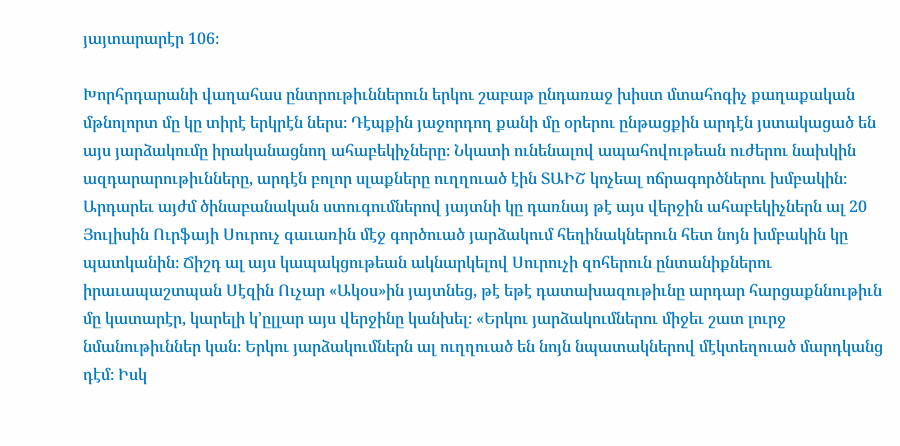յայտարարէր 106։

Խորհրդարանի վաղահաս ընտրութիւններուն երկու շաբաթ ընդառաջ խիստ մտահոգիչ քաղաքական մթնոլորտ մը կը տիրէ երկրէն ներս։ Դէպքին յաջորդող քանի մը օրերու ընթացքին արդէն յստակացած են այս յարձակումը իրականացնող ահաբեկիչները։ Նկատի ունենալով ապահովութեան ուժերու նախկին ազդարարութիւնները, արդէն բոլոր սլաքները ուղղուած էին ՏԱԻՇ կոչեալ ոճրագործներու խմբակին։ Արդարեւ այժմ ծինաբանական ստուգումներով յայտնի կը դառնայ թէ այս վերջին ահաբեկիչներն ալ 20 Յուլիսին Ուրֆայի Սուրուչ գաւառին մէջ գործուած յարձակում հեղինակներուն հետ նոյն խմբակին կը պատկանին։ Ճիշդ ալ այս կապակցութեան ակնարկելով Սուրուչի զոհերուն ընտանիքներու իրաւապաշտպան Սէզին Ուչար «Ակօս»ին յայտնեց, թէ եթէ դատախազութիւնը արդար հարցաքննութիւն մը կատարէր, կարելի կ՚ըլլար այս վերջինը կանխել։ «Երկու յարձակումներու միջեւ շատ լուրջ նմանութիւններ կան։ Երկու յարձակումներն ալ ուղղուած են նոյն նպատակներով մէկտեղուած մարդկանց դէմ։ Իսկ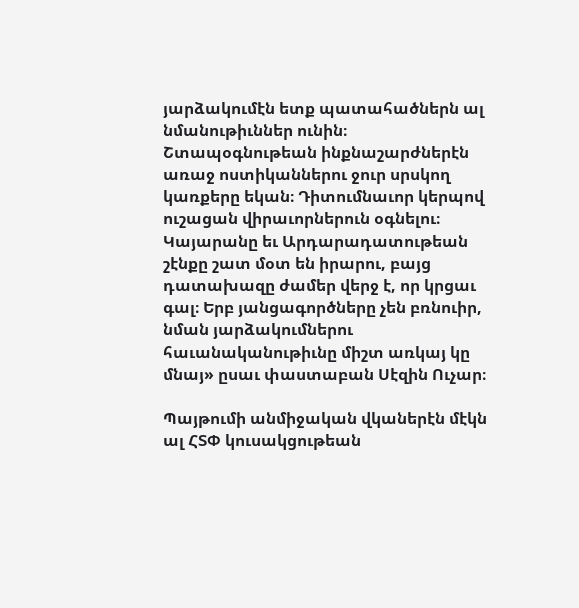յարձակումէն ետք պատահածներն ալ նմանութիւններ ունին։ Շտապօգնութեան ինքնաշարժներէն առաջ ոստիկաններու ջուր սրսկող կառքերը եկան։ Դիտումնաւոր կերպով ուշացան վիրաւորներուն օգնելու։ Կայարանը եւ Արդարադատութեան շէնքը շատ մօտ են իրարու, բայց դատախազը ժամեր վերջ է, որ կրցաւ գալ։ Երբ յանցագործները չեն բռնուիր, նման յարձակումներու հաւանականութիւնը միշտ առկայ կը մնայ» ըսաւ փաստաբան Սէզին Ուչար։

Պայթումի անմիջական վկաներէն մէկն ալ ՀՏՓ կուսակցութեան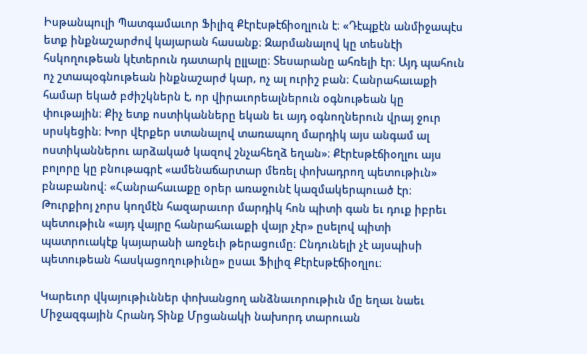Իսթանպուլի Պատգամաւոր Ֆիլիզ Քէրէսթէճիօղլուն է։ «Դէպքէն անմիջապէս ետք ինքնաշարժով կայարան հասանք։ Զարմանալով կը տեսնէի հսկողութեան կէտերուն դատարկ ըլլալը։ Տեսարանը ահռելի էր։ Այդ պահուն ոչ շտապօգնութեան ինքնաշարժ կար, ոչ ալ ուրիշ բան։ Հանրահաւաքի համար եկած բժիշկներն է, որ վիրաւորեալներուն օգնութեան կը փութային։ Քիչ ետք ոստիկանները եկան եւ այդ օգնողներուն վրայ ջուր սրսկեցին։ Խոր վէրքեր ստանալով տառապող մարդիկ այս անգամ ալ ոստիկաններու արձակած կազով շնչահեղձ եղան»։ Քէրէսթէճիօղլու այս բոլորը կը բնութագրէ «ամենաճարտար մեռել փոխադրող պետութիւն» բնաբանով։ «Հանրահաւաքը օրեր առաջունէ կազմակերպուած էր։ Թուրքիոյ չորս կողմէն հազարաւոր մարդիկ հոն պիտի գան եւ դուք իբրեւ պետութիւն «այդ վայրը հանրահաւաքի վայր չէր» ըսելով պիտի պատրուակէք կայարանի առջեւի թերացումը։ Ընդունելի չէ այսպիսի պետութեան հասկացողութիւնը» ըսաւ Ֆիլիզ Քէրէսթէճիօղլու։

Կարեւոր վկայութիւններ փոխանցող անձնաւորութիւն մը եղաւ նաեւ Միջազգային Հրանդ Տինք Մրցանակի նախորդ տարուան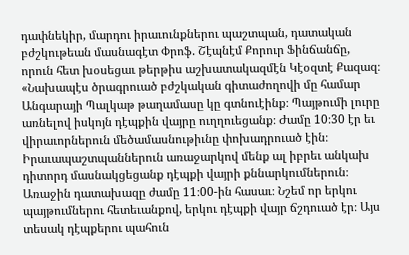դափնեկիր, մարդու իրաւունքներու պաշտպան, դատական բժշկութեան մասնագէտ Փրոֆ. Շէպնէմ Քորուր Ֆինճանճը, որուն հետ խօսեցաւ թերթիս աշխատակազմէն Կէօզտէ Քազազ։ «Նախապէս ծրագրուած բժշկական գիտաժողովի մը համար Անգարայի Պալկաթ թաղամասը կը գտնուէինք։ Պայթումի լուրը առնելով իսկոյն դէպքին վայրը ուղղուեցանք։ Ժամը 10։30 էր եւ վիրաւորներուն մեծամասնութիւնը փոխադրուած էին։ Իրաւապաշտպաններուն առաջարկով մենք ալ իբրեւ անկախ դիտորդ մասնակցեցանք դէպքի վայրի քննարկումներուն։ Առաջին դատախազը ժամը 11։00-ին հասաւ։ Նշեմ որ երկու պայթումներու հետեւանքով, երկու դէպքի վայր ճշդուած էր։ Այս տեսակ դէպքերու պահուն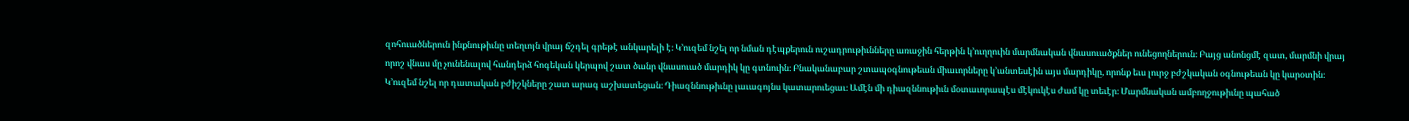զոհուածներուն ինքնութիւնը տեղւոյն վրայ ճշդել գրեթէ անկարելի է։ Կ՚ուզեմ նշել որ նման դէպքերուն ուշադրութիւնները առաջին հերթին կ՚ուղղուին մարմնական վնասուածքներ ունեցողներուն։ Բայց անոնցմէ զատ, մարմնի վրայ որոշ վնաս մը չունենալով հանդերձ հոգեկան կերպով շատ ծանր վնասուած մարդիկ կը գտնուին։ Բնականաբար շտապօգնութեան միաւորները կ՚անտեսէին այս մարդիկը, որոնք եւս լուրջ բժշկական օգնութեան կը կարօտին։ Կ՚ուզեմ նշել որ դատական բժիշկները շատ արագ աշխատեցան։ Դիազննութիւնը լաւագոյնս կատարուեցաւ։ Ամէն մի դիազննութիւն մօտաւորապէս մէկուկէս ժամ կը տեւէր։ Մարմնական ամբողջութիւնը պահած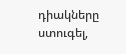դիակները ստուգել,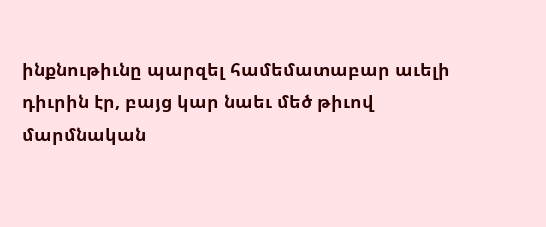ինքնութիւնը պարզել համեմատաբար աւելի դիւրին էր, բայց կար նաեւ մեծ թիւով մարմնական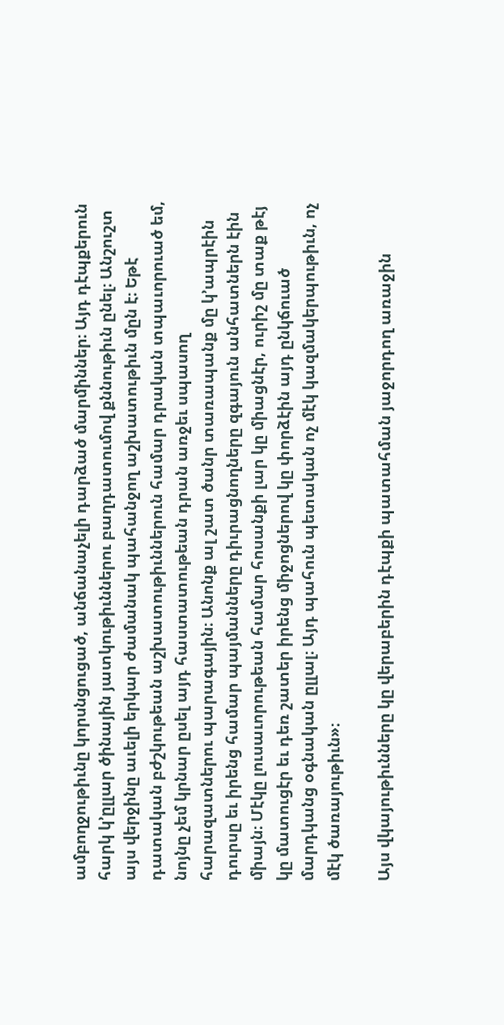ամբողջութիւնը կորսնցուցած, անճանաչելի դարձած մարմիններ։ Այդ դէպքերուն հարկ կ՚ըլլար ծինային յատկութիւններու բաղդատումով քննութիւն ընել։ Անշուշտ այս վերջինը աւելի երկար ժամանակ պահանջող աշխատութիւն մըն է։ Եթէ դատական բժշկութեան աշխատութիւններուն համար դրական տպաւորուած եմ, նոյնը չեմ կրնար ըսել այդ հաստատութեան դրան առջեւ սպասող հարազատներու պարագային։ Անոնք ալ շատ ծանր տառապանք մը կ՚ապրէին դուրսը եւ իրենց համար պայմանները դիւրացնողները զգայուն անհատներն էին միայն։ Մէկը լուսաւորութեան համար հոսանքի լար կը միացնէր, ուրիշ մը տաք թէյ կը մատուցէր եւ դեռ շատեր իրենց միջոցներով կը փորձէին այդ ընկճուած մարդկանց օգնական ըլլալ։ Այդ պահուն պետական ոչ մէկ կազմակերպութիւն, ոչ մէկ ծառայութիւն»։

Այս վկայութիւնները կը վերաբերին դէպքի պատահման յաջորդող առաջին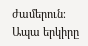ժամերուն։ Ապա երկիրը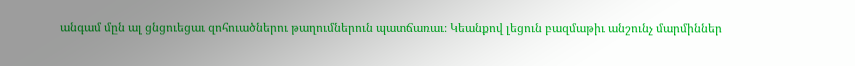անգամ մըն ալ ցնցուեցաւ զոհուածներու թաղումներուն պատճառաւ։ Կեանքով լեցուն բազմաթիւ անշունչ մարմիններ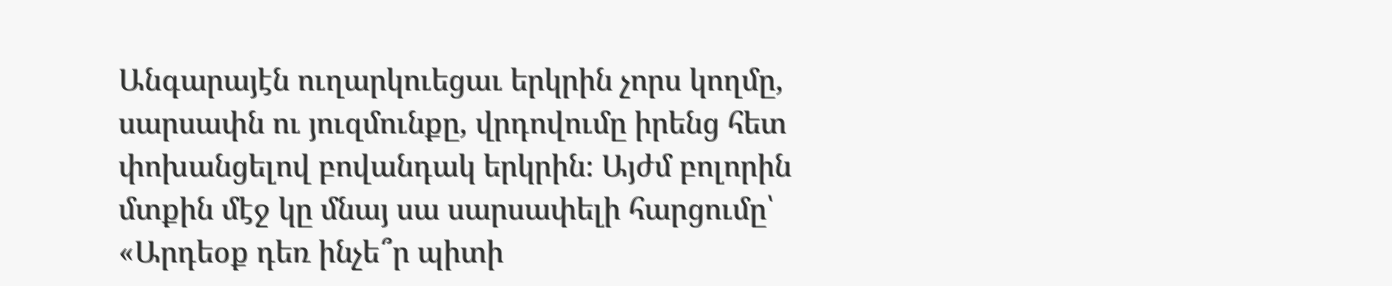Անգարայէն ուղարկուեցաւ երկրին չորս կողմը, սարսափն ու յուզմունքը, վրդովումը իրենց հետ փոխանցելով բովանդակ երկրին։ Այժմ բոլորին մտքին մէջ կը մնայ սա սարսափելի հարցումը՝ «Արդեօք դեռ ինչե՞ր պիտի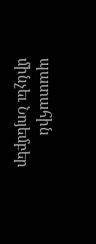պատահին մինչեւ Նոյեմբեր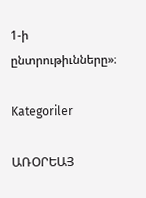1-ի ընտրութիւնները»։

Kategoriler

ԱՌՕՐԵԱՅ